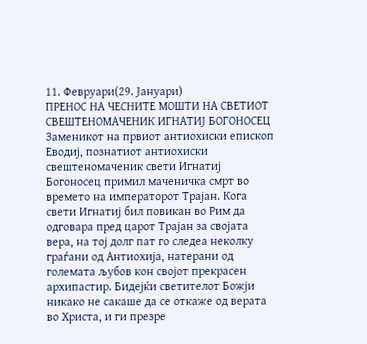11. Февруари(29. Јануари)
ПРЕНОС НА ЧЕСНИТЕ МОШТИ НА СВЕТИОТ СВЕШТЕНОМАЧЕНИК ИГНАТИЈ БОГОНОСЕЦ
Заменикот на првиот антиохиски епископ Еводиј, познатиот антиохиски свештеномаченик свети Игнатиј Богоносец примил маченичка смрт во времето на императорот Трајан. Кога свети Игнатиј бил повикан во Рим да одговара пред царот Трајан за својата вера, на тој долг пат го следеа неколку граѓани од Антиохија, натерани од големата љубов кон својот прекрасен архипастир. Бидејќи светителот Божји никако не сакаше да се откаже од верата во Христа, и ги презре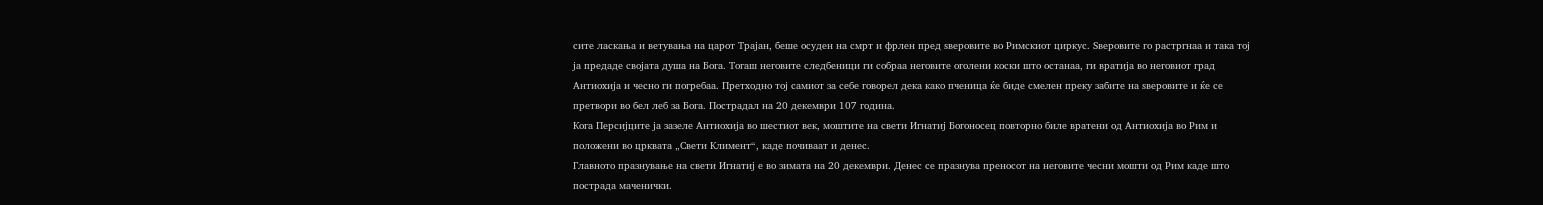сите ласкања и ветувања на царот Трајан, беше осуден на смрт и фрлен пред ѕверовите во Римскиот циркус. Ѕверовите го растргнаа и така тој ја предаде својата душа на Бога. Тогаш неговите следбеници ги собраа неговите оголени коски што останаа, ги вратија во неговиот град Антиохија и чесно ги погребаа. Претходно тој самиот за себе говорел дека како пченица ќе биде смелен преку забите на ѕверовите и ќе се претвори во бел леб за Бога. Пострадал на 20 декември 107 година.
Кога Персијците ја зазеле Антиохија во шестиот век, моштите на свети Игнатиј Богоносец повторно биле вратени од Антиохија во Рим и положени во црквата „Свети Климент“, каде почиваат и денес.
Главното празнување на свети Игнатиј е во зимата на 20 декември. Денес се празнува преносот на неговите чесни мошти од Рим каде што пострада маченички.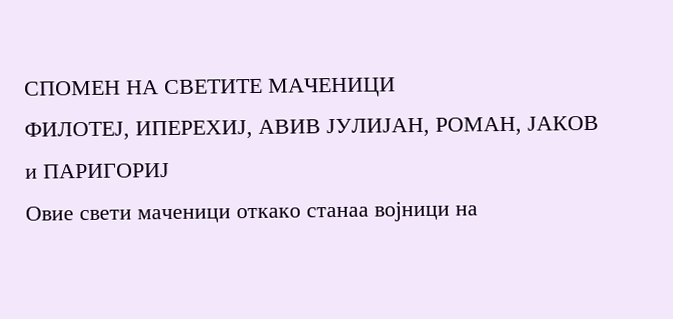СПОМЕН НА СВЕТИТЕ МАЧЕНИЦИ
ФИЛОТЕЈ, ИПЕРЕХИЈ, АВИВ ЈУЛИЈАН, РОМАН, ЈАКОВ и ПАРИГОРИЈ
Овие свети маченици откако станаа војници на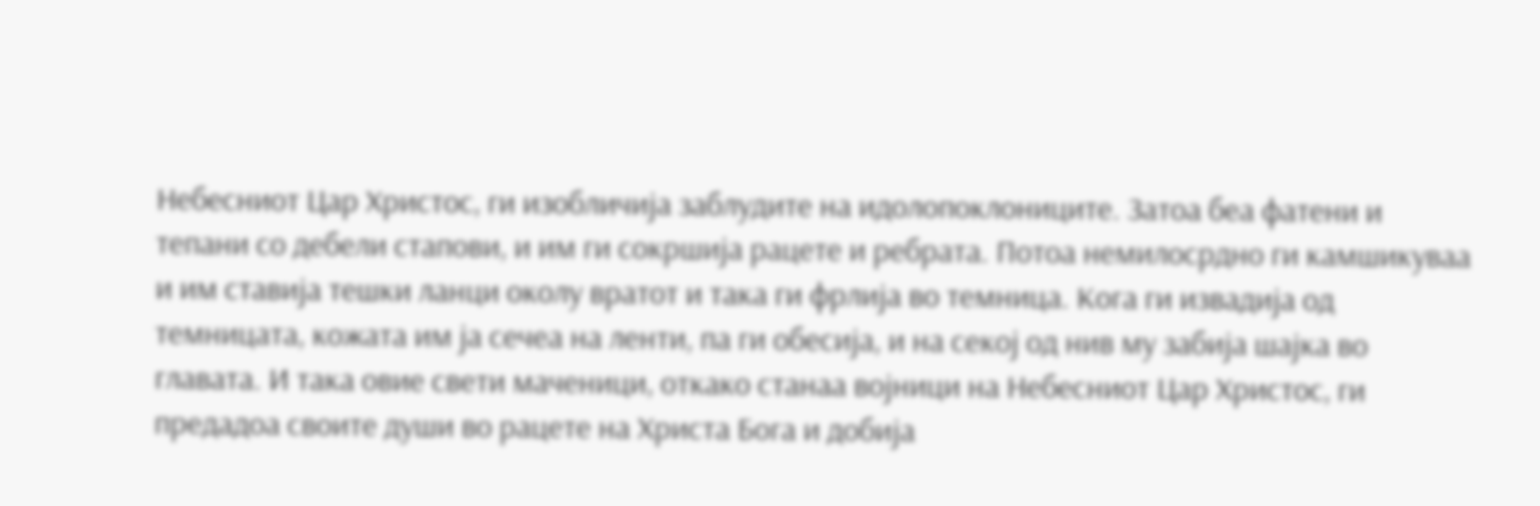Небесниот Цар Христос, ги изобличија заблудите на идолопоклониците. Затоа беа фатени и тепани со дебели стапови, и им ги сокршија рацете и ребрата. Потоа немилосрдно ги камшикуваа и им ставија тешки ланци околу вратот и така ги фрлија во темница. Кога ги извадија од темницата, кожата им ја сечеа на ленти, па ги обесија, и на секој од нив му забија шајка во главата. И така овие свети маченици, откако станаа војници на Небесниот Цар Христос, ги предадоа своите души во рацете на Христа Бога и добија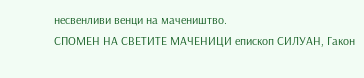несвенливи венци на мачеништво.
СПОМЕН НА СВЕТИТЕ МАЧЕНИЦИ епископ СИЛУАН, Гакон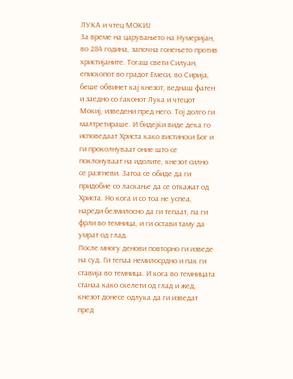ЛУКА и чтец МОКИЈ
За време на царувањето на Нумеријан, во 284 година, започна гонењето против христијаните. Тогаш свети Силуан, епископот во градот Емеси, во Сирија, беше обвинет кај кнезот, веднаш фатен и заедно со ѓаконот Лука и чтецот Мокиј, изведени пред него. Тој долго ги малтретираше. И бидејќи виде дека го исповедаат Христа како вистински Бог и ги проколнуваат оние што се поклонуваат на идолите, кнезот силно се разгневи. Затоа се обиде да ги придобие со ласкање да се откажат од Христа. Но кога и со тоа не успеа, нареди безмилосно да ги тепаат, па ги фрли во темница, и ги остави таму да умрат од глад.
После многу денови повторно ги изведе на суд. Ги тепаа немилосрдно и пак ги ставија во темница. И кога во темницата станаа како скелети од глад и жед, кнезот донесе одлука да ги изведат пред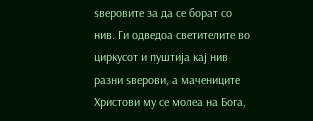ѕверовите за да се борат со нив. Ги одведоа светителите во циркусот и пуштија кај нив разни ѕверови, а мачениците Христови му се молеа на Бога,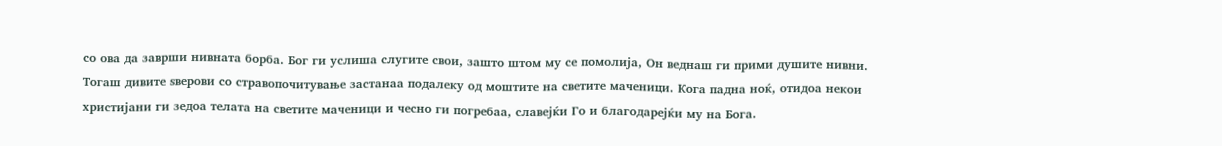со ова да заврши нивната борба. Бог ги услиша слугите свои, зашто штом му се помолија, Он веднаш ги прими душите нивни. Тогаш дивите ѕверови со стравопочитување застанаа подалеку од моштите на светите маченици. Кога падна ноќ, отидоа некои христијани ги зедоа телата на светите маченици и чесно ги погребаа, славејќи Го и благодарејќи му на Бога.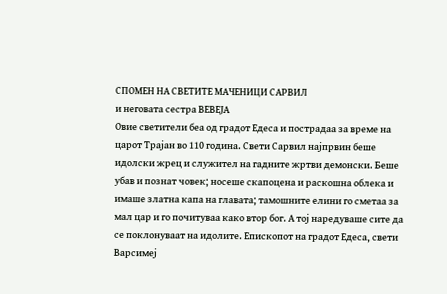СПОМЕН НА СВЕТИТЕ МАЧЕНИЦИ САРВИЛ
и неговата сестра ВЕВЕЈА
Овие светители беа од градот Едеса и пострадаа за време на царот Трајан во 110 година. Свети Сарвил најпрвин беше идолски жрец и служител на гадните жртви демонски. Беше убав и познат човек; носеше скапоцена и раскошна облека и имаше златна капа на главата; тамошните елини го сметаа за мал цар и го почитуваа како втор бог. А тој наредуваше сите да се поклонуваат на идолите. Епископот на градот Едеса, свети Варсимеј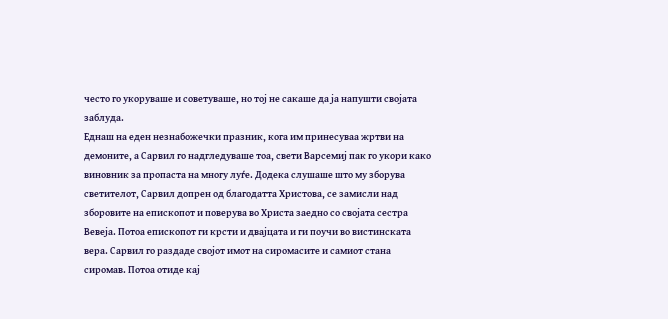често го укоруваше и советуваше, но тој не сакаше да ја напушти својата заблуда.
Еднаш на еден незнабожечки празник, кога им принесуваа жртви на демоните, а Сарвил го надгледуваше тоа, свети Варсемиј пак го укори како виновник за пропаста на многу луѓе. Додека слушаше што му зборува светителот, Сарвил допрен од благодатта Христова, се замисли над зборовите на епископот и поверува во Христа заедно со својата сестра Вевеја. Потоа епископот ги крсти и двајцата и ги поучи во вистинската вера. Сарвил го раздаде својот имот на сиромасите и самиот стана сиромав. Потоа отиде кај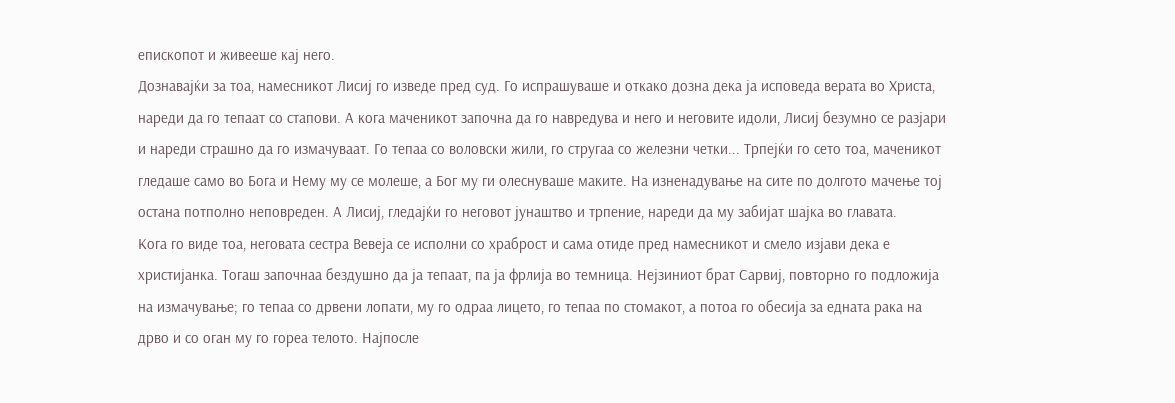епископот и живееше кај него.
Дознавајќи за тоа, намесникот Лисиј го изведе пред суд. Го испрашуваше и откако дозна дека ја исповеда верата во Христа, нареди да го тепаат со стапови. А кога маченикот започна да го навредува и него и неговите идоли, Лисиј безумно се разјари и нареди страшно да го измачуваат. Го тепаа со воловски жили, го стругаа со железни четки... Трпејќи го сето тоа, маченикот гледаше само во Бога и Нему му се молеше, а Бог му ги олеснуваше маките. На изненадување на сите по долгото мачење тој остана потполно неповреден. А Лисиј, гледајќи го неговот јунаштво и трпение, нареди да му забијат шајка во главата.
Кога го виде тоа, неговата сестра Вевеја се исполни со храброст и сама отиде пред намесникот и смело изјави дека е христијанка. Тогаш започнаа бездушно да ја тепаат, па ја фрлија во темница. Нејзиниот брат Сарвиј, повторно го подложија на измачување; го тепаа со дрвени лопати, му го одраа лицето, го тепаа по стомакот, а потоа го обесија за едната рака на дрво и со оган му го гореа телото. Најпосле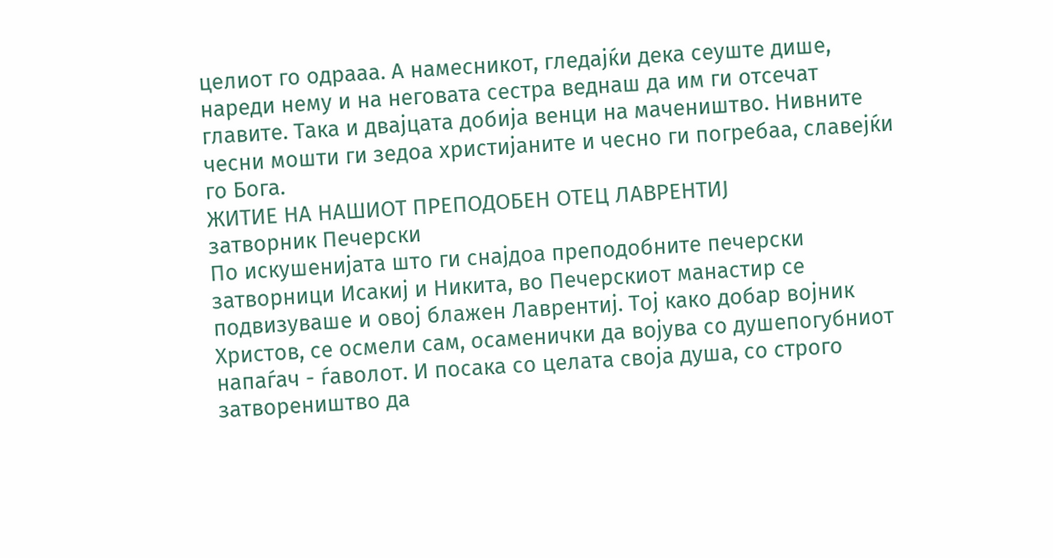целиот го одрааа. А намесникот, гледајќи дека сеуште дише, нареди нему и на неговата сестра веднаш да им ги отсечат главите. Така и двајцата добија венци на мачеништво. Нивните чесни мошти ги зедоа христијаните и чесно ги погребаа, славејќи го Бога.
ЖИТИЕ НА НАШИОТ ПРЕПОДОБЕН ОТЕЦ ЛАВРЕНТИЈ
затворник Печерски
По искушенијата што ги снајдоа преподобните печерски затворници Исакиј и Никита, во Печерскиот манастир се подвизуваше и овој блажен Лаврентиј. Тој како добар војник Христов, се осмели сам, осаменички да војува со душепогубниот напаѓач - ѓаволот. И посака со целата своја душа, со строго затвореништво да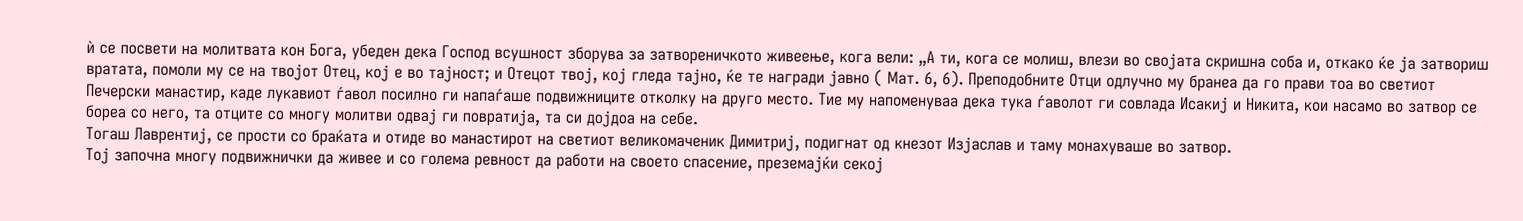ѝ се посвети на молитвата кон Бога, убеден дека Господ всушност зборува за затвореничкото живеење, кога вели: „А ти, кога се молиш, влези во својата скришна соба и, откако ќе ја затвориш вратата, помоли му се на твојот Отец, кој е во тајност; и Отецот твој, кој гледа тајно, ќе те награди јавно ( Мат. 6, 6). Преподобните Отци одлучно му бранеа да го прави тоа во светиот Печерски манастир, каде лукавиот ѓавол посилно ги напаѓаше подвижниците отколку на друго место. Тие му напоменуваа дека тука ѓаволот ги совлада Исакиј и Никита, кои насамо во затвор се бореа со него, та отците со многу молитви одвај ги повратија, та си дојдоа на себе.
Тогаш Лаврентиј, се прости со браќата и отиде во манастирот на светиот великомаченик Димитриј, подигнат од кнезот Изјаслав и таму монахуваше во затвор.
Тој започна многу подвижнички да живее и со голема ревност да работи на своето спасение, преземајќи секој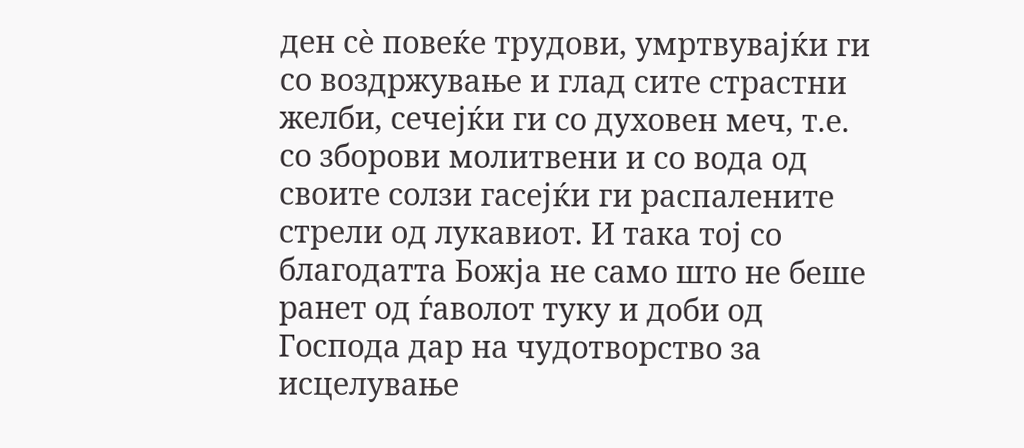ден сѐ повеќе трудови, умртвувајќи ги со воздржување и глад сите страстни желби, сечејќи ги со духовен меч, т.е. со зборови молитвени и со вода од своите солзи гасејќи ги распалените стрели од лукавиот. И така тој со благодатта Божја не само што не беше ранет од ѓаволот туку и доби од Господа дар на чудотворство за исцелување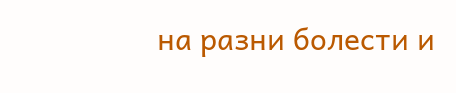на разни болести и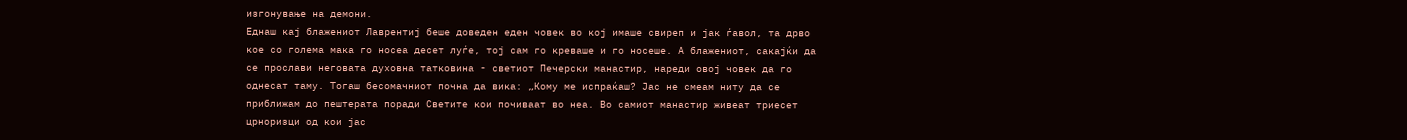изгонување на демони.
Еднаш кај блажениот Лаврентиј беше доведен еден човек во кој имаше свиреп и јак ѓавол, та дрво кое со голема мака го носеа десет луѓе, тој сам го креваше и го носеше. А блажениот, сакајќи да се прослави неговата духовна татковина - светиот Печерски манастир, нареди овој човек да го однесат таму. Тогаш бесомачниот почна да вика: „Кому ме испраќаш? Јас не смеам ниту да се приближам до пештерата поради Светите кои почиваат во неа. Во самиот манастир живеат триесет црноризци од кои јас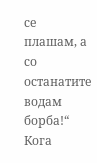се плашам, а со останатите водам борба!“
Кога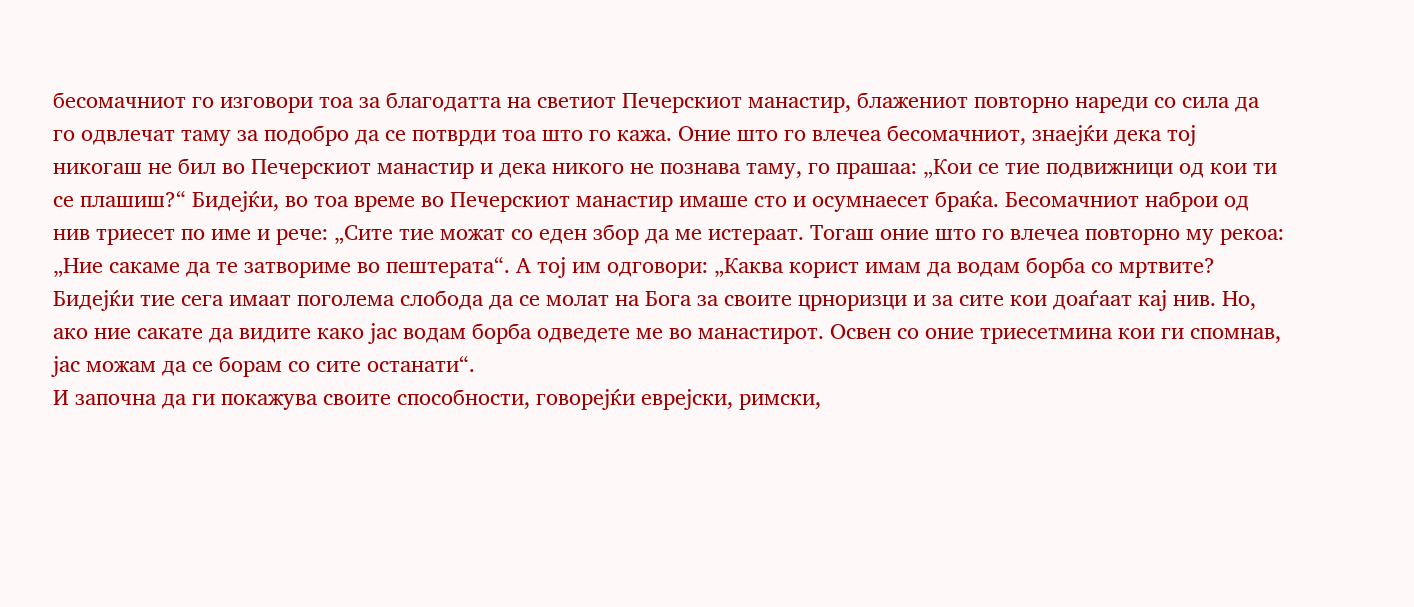бесомачниот го изговори тоа за благодатта на светиот Печерскиот манастир, блажениот повторно нареди со сила да го одвлечат таму за подобро да се потврди тоа што го кажа. Оние што го влечеа бесомачниот, знаејќи дека тој никогаш не бил во Печерскиот манастир и дека никого не познава таму, го прашаа: „Кои се тие подвижници од кои ти се плашиш?“ Бидејќи, во тоа време во Печерскиот манастир имаше сто и осумнаесет браќа. Бесомачниот наброи од нив триесет по име и рече: „Сите тие можат со еден збор да ме истераат. Тогаш оние што го влечеа повторно му рекоа: „Ние сакаме да те затвориме во пештерата“. А тој им одговори: „Каква корист имам да водам борба со мртвите?
Бидејќи тие сега имаат поголема слобода да се молат на Бога за своите црноризци и за сите кои доаѓаат кај нив. Но, ако ние сакате да видите како јас водам борба одведете ме во манастирот. Освен со оние триесетмина кои ги спомнав, јас можам да се борам со сите останати“.
И започна да ги покажува своите способности, говорејќи еврејски, римски,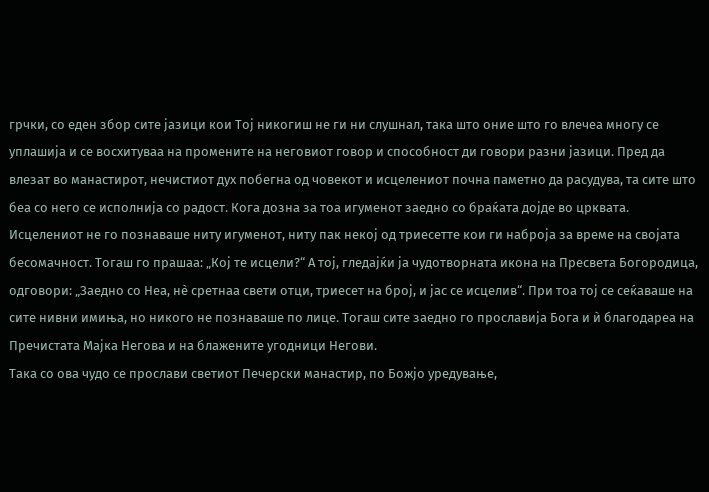грчки, со еден збор сите јазици кои Тој никогиш не ги ни слушнал, така што оние што го влечеа многу се уплашија и се восхитуваа на промените на неговиот говор и способност ди говори разни јазици. Пред да влезат во манастирот, нечистиот дух побегна од човекот и исцелениот почна паметно да расудува, та сите што беа со него се исполнија со радост. Кога дозна за тоа игуменот заедно со браќата дојде во црквата. Исцелениот не го познаваше ниту игуменот, ниту пак некој од триесетте кои ги наброја за време на својата бесомачност. Тогаш го прашаа: „Кој те исцели?“ А тој, гледајќи ја чудотворната икона на Пресвета Богородица, одговори: „Заедно со Неа, нѐ сретнаа свети отци, триесет на број, и јас се исцелив“. При тоа тој се сеќаваше на сите нивни имиња, но никого не познаваше по лице. Тогаш сите заедно го прославија Бога и ѝ благодареа на Пречистата Мајка Негова и на блажените угодници Негови.
Така со ова чудо се прослави светиот Печерски манастир, по Божјо уредување,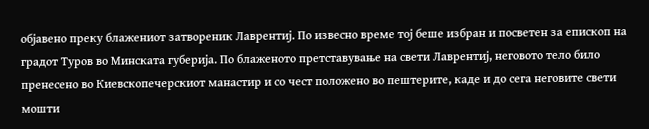објавено преку блажениот затвореник Лаврентиј. По извесно време тој беше избран и посветен за епископ на градот Туров во Минската губерија. По блаженото претставување на свети Лаврентиј, неговото тело било пренесено во Киевскопечерскиот манастир и со чест положено во пештерите, каде и до сега неговите свети мошти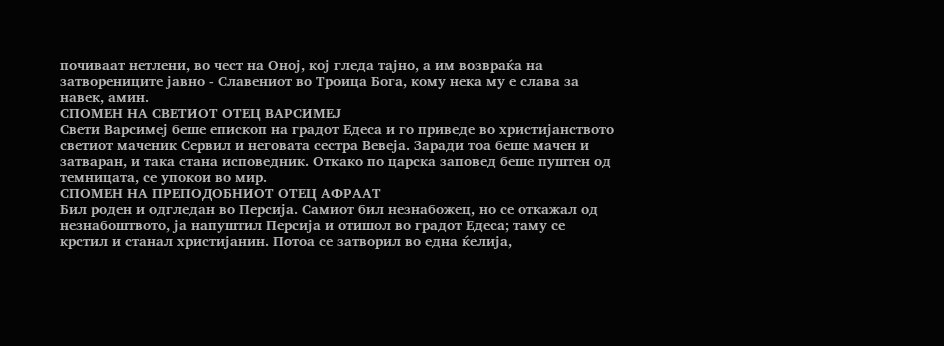почиваат нетлени, во чест на Оној, кој гледа тајно, а им возвраќа на затворениците јавно - Славениот во Троица Бога, кому нека му е слава за навек, амин.
СПОМЕН НА СВЕТИОТ ОТЕЦ ВАРСИМЕЈ
Свети Варсимеј беше епископ на градот Едеса и го приведе во христијанството светиот маченик Сервил и неговата сестра Вевеја. Заради тоа беше мачен и затваран, и така стана исповедник. Откако по царска заповед беше пуштен од темницата, се упокои во мир.
СПОМЕН НА ПРЕПОДОБНИОТ ОТЕЦ АФРААТ
Бил роден и одгледан во Персија. Самиот бил незнабожец, но се откажал од незнабоштвото, ја напуштил Персија и отишол во градот Едеса; таму се крстил и станал христијанин. Потоа се затворил во една ќелија,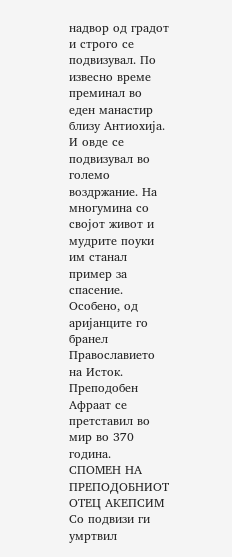надвор од градот и строго се подвизувал. По извесно време преминал во еден манастир близу Антиохија. И овде се подвизувал во големо воздржание. На многумина со својот живот и мудрите поуки им станал пример за спасение. Особено, од аријанците го бранел Православието на Исток. Преподобен Афраат се претставил во мир во 370 година.
СПОМЕН НА ПРЕПОДОБНИОТ ОТЕЦ АКЕПСИМ
Со подвизи ги умртвил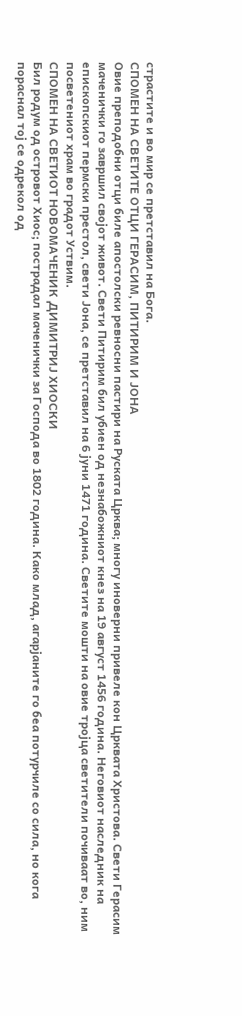страстите и во мир се претставил на Бога.
СПОМЕН НА СВЕТИТЕ ОТЦИ ГЕРАСИМ, ПИТИРИМ И ЈОНА
Овие преподобни отци биле апостолски ревносни пастири на Руската Црква; многу иноверни привеле кон Црквата Христова. Свети Герасим маченички го завршил својот живот. Свети Питирим бил убиен од незнабожниот кнез на 19 август 1456 година. Неговиот наследник на епископскиот пермски престол, свети Јона, се претставил на 6 јуни 1471 година. Светите мошти на овие тројца светители почиваат во, ним посветениот храм во градот Уствим.
СПОМЕН НА СВЕТИОТ НОВОМАЧЕНИК ДИМИТРИЈ ХИОСКИ
Бил родум од островот Хиос; пострадал маченички за Господа во 1802 година. Како млад, агарјаните го беа потурчиле со сила, но кога пораснал тој се одрекол од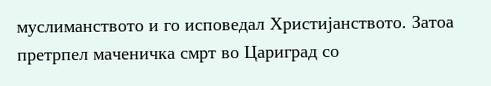муслиманството и го исповедал Христијанството. Затоа претрпел маченичка смрт во Цариград со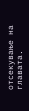отсекување на главата.